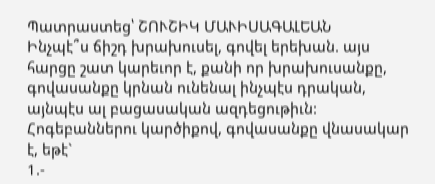Պատրաստեց՝ ՇՈՒՇԻԿ ՄԱՒԻՍԱԳԱԼԵԱՆ
Ինչպէ՞ս ճիշդ խրախուսել, գովել երեխան. այս հարցը շատ կարեւոր է, քանի որ խրախուսանքը, գովասանքը կրնան ունենալ ինչպէս դրական, այնպէս ալ բացասական ազդեցութիւն:
Հոգեբաններու կարծիքով, գովասանքը վնասակար է, եթէ`
1.-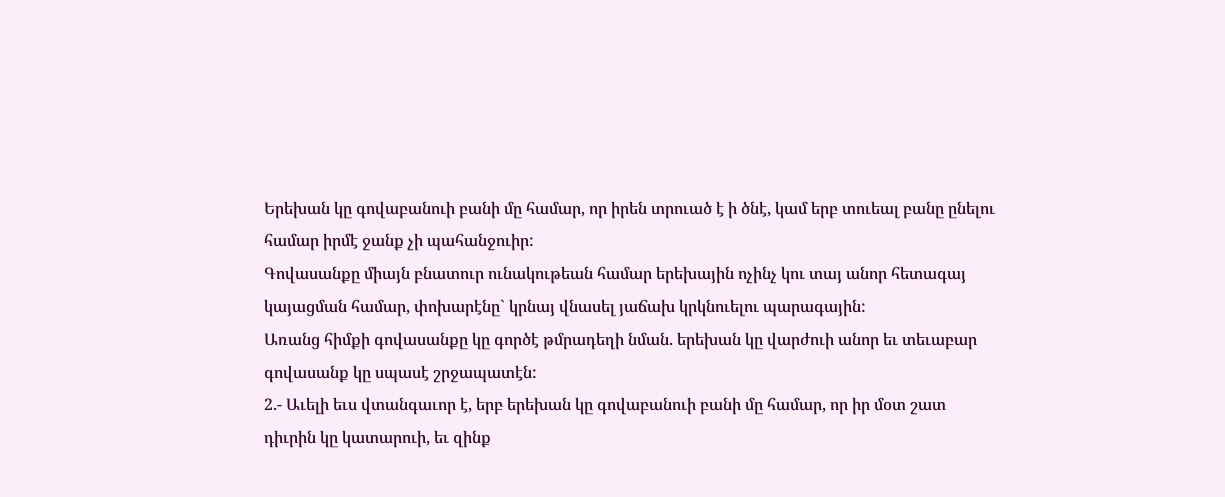Երեխան կը գովաբանուի բանի մը համար, որ իրեն տրուած է ի ծնէ, կամ երբ տուեալ բանը ընելու համար իրմէ ջանք չի պահանջուիր:
Գովասանքը միայն բնատուր ունակութեան համար երեխային ոչինչ կու տայ անոր հետագայ կայացման համար, փոխարէնը` կրնայ վնասել յաճախ կրկնուելու պարագային:
Առանց հիմքի գովասանքը կը գործէ թմրադեղի նման. երեխան կը վարժուի անոր եւ տեւաբար գովասանք կը սպասէ շրջապատէն:
2.- Աւելի եւս վտանգաւոր է, երբ երեխան կը գովաբանուի բանի մը համար, որ իր մօտ շատ դիւրին կը կատարուի, եւ զինք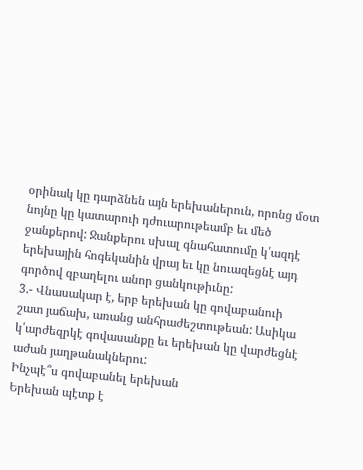օրինակ կը դարձնեն այն երեխաներուն, որոնց մօտ նոյնը կը կատարուի դժուարութեամբ եւ մեծ ջանքերով: Ջանքերու սխալ գնահատումը կ՛ազդէ երեխային հոգեկանին վրայ եւ կը նուազեցնէ այդ գործով զբաղելու անոր ցանկութիւնը:
3.- Վնասակար է, երբ երեխան կը գովաբանուի շատ յաճախ, առանց անհրաժեշտութեան: Ասիկա կ՛արժեզրկէ գովասանքը եւ երեխան կը վարժեցնէ աժան յաղթանակներու:
Ինչպէ՞ս գովաբանել երեխան
Երեխան պէտք է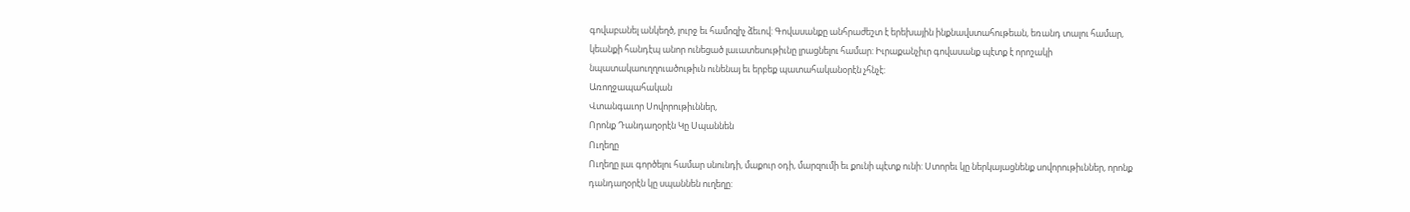գովաբանել անկեղծ, լուրջ եւ համոզիչ ձեւով: Գովասանքը անհրաժեշտ է երեխային ինքնավստահութեան, եռանդ տալու համար, կեանքի հանդէպ անոր ունեցած լաւատեսութիւնը լրացնելու համար: Իւրաքանչիւր գովասանք պէտք է որոշակի նպատակաուղղուածութիւն ունենայ եւ երբեք պատահականօրէն չհնչէ:
Առողջապահական
Վտանգաւոր Սովորութիւններ,
Որոնք Դանդաղօրէն Կը Սպաննեն
Ուղեղը
Ուղեղը լաւ գործելու համար սնունդի, մաքուր օդի, մարզումի եւ քունի պէտք ունի: Ստորեւ կը ներկայացնենք սովորութիւններ, որոնք դանդաղօրէն կը սպաննեն ուղեղը: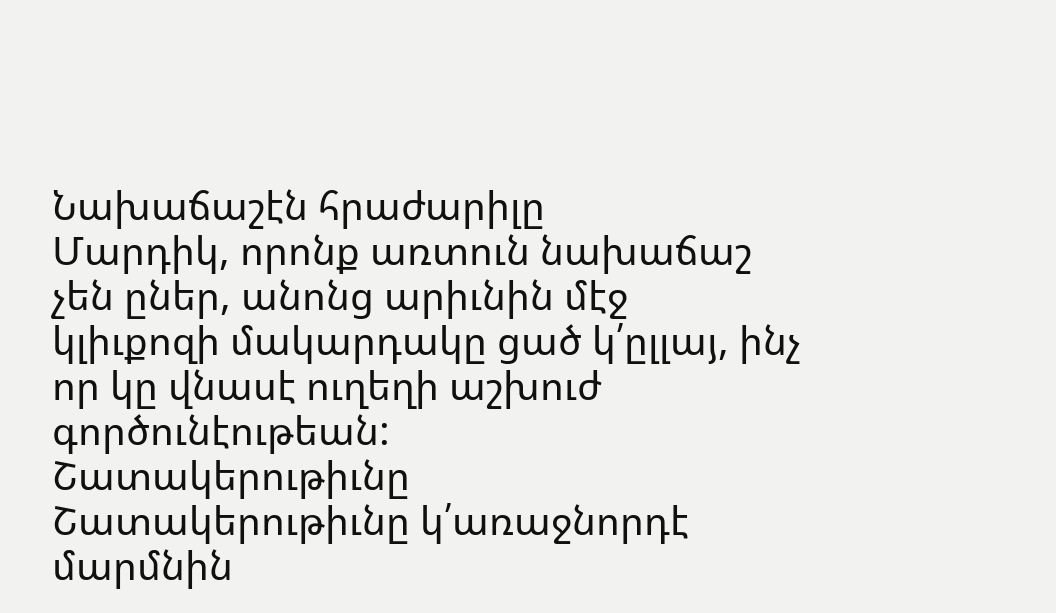Նախաճաշէն հրաժարիլը
Մարդիկ, որոնք առտուն նախաճաշ չեն ըներ, անոնց արիւնին մէջ կլիւքոզի մակարդակը ցած կ՛ըլլայ, ինչ որ կը վնասէ ուղեղի աշխուժ գործունէութեան:
Շատակերութիւնը
Շատակերութիւնը կ՛առաջնորդէ մարմնին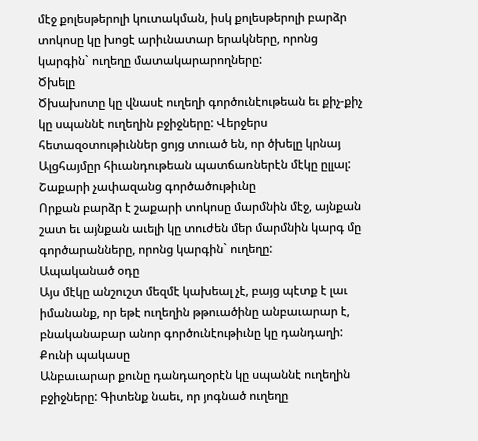մէջ քոլեսթերոլի կուտակման, իսկ քոլեսթերոլի բարձր տոկոսը կը խոցէ արիւնատար երակները, որոնց կարգին` ուղեղը մատակարարողները:
Ծխելը
Ծխախոտը կը վնասէ ուղեղի գործունէութեան եւ քիչ-քիչ կը սպաննէ ուղեղին բջիջները: Վերջերս հետազօտութիւններ ցոյց տուած են, որ ծխելը կրնայ Ալցհայմըր հիւանդութեան պատճառներէն մէկը ըլլալ:
Շաքարի չափազանց գործածութիւնը
Որքան բարձր է շաքարի տոկոսը մարմնին մէջ, այնքան շատ եւ այնքան աւելի կը տուժեն մեր մարմնին կարգ մը գործարանները, որոնց կարգին` ուղեղը:
Ապականած օդը
Այս մէկը անշուշտ մեզմէ կախեալ չէ, բայց պէտք է լաւ իմանանք, որ եթէ ուղեղին թթուածինը անբաւարար է, բնականաբար անոր գործունէութիւնը կը դանդաղի:
Քունի պակասը
Անբաւարար քունը դանդաղօրէն կը սպաննէ ուղեղին բջիջները: Գիտենք նաեւ, որ յոգնած ուղեղը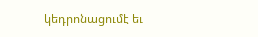կեդրոնացումէ եւ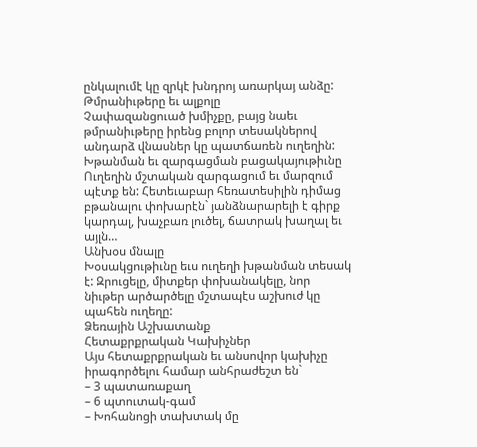ընկալումէ կը զրկէ խնդրոյ առարկայ անձը:
Թմրանիւթերը եւ ալքոլը
Չափազանցուած խմիչքը, բայց նաեւ թմրանիւթերը իրենց բոլոր տեսակներով անդարձ վնասներ կը պատճառեն ուղեղին:
Խթանման եւ զարգացման բացակայութիւնը
Ուղեղին մշտական զարգացում եւ մարզում պէտք են: Հետեւաբար հեռատեսիլին դիմաց բթանալու փոխարէն` յանձնարարելի է գիրք կարդալ, խաչբառ լուծել, ճատրակ խաղալ եւ այլն…
Անխօս մնալը
Խօսակցութիւնը եւս ուղեղի խթանման տեսակ է: Զրուցելը, միտքեր փոխանակելը, նոր նիւթեր արծարծելը մշտապէս աշխուժ կը պահեն ուղեղը:
Ձեռային Աշխատանք
Հետաքրքրական Կախիչներ
Այս հետաքրքրական եւ անսովոր կախիչը իրագործելու համար անհրաժեշտ են`
– 3 պատառաքաղ
– 6 պտուտակ-գամ
– Խոհանոցի տախտակ մը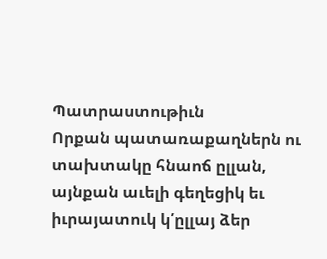Պատրաստութիւն
Որքան պատառաքաղներն ու տախտակը հնաոճ ըլլան, այնքան աւելի գեղեցիկ եւ իւրայատուկ կ՛ըլլայ ձեր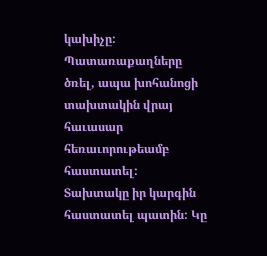կախիչը:
Պատառաքաղները ծռել, ապա խոհանոցի տախտակին վրայ հաւասար հեռաւորութեամբ հաստատել:
Տախտակը իր կարգին հաստատել պատին: Կը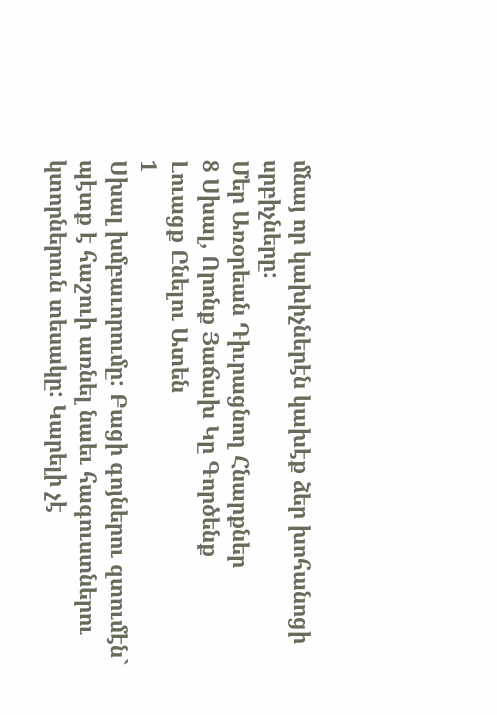մնայ որ կախիչներէն կախէք ձեր խոհանոցի սրբիչները:
Մեր Առօրեան Դիւրացնող Հնարքներ
8 Սխալ, Որոնք Յաճախ Կը Գործենք
Լուացք Ընելու Ատեն
1
Սխալ խմբաւորումը: Բացի գոյներու զտումէն` պէտք է հաշուի առնել նաեւ հագուստներու կտորներուն տեսակը: Կարելի չէ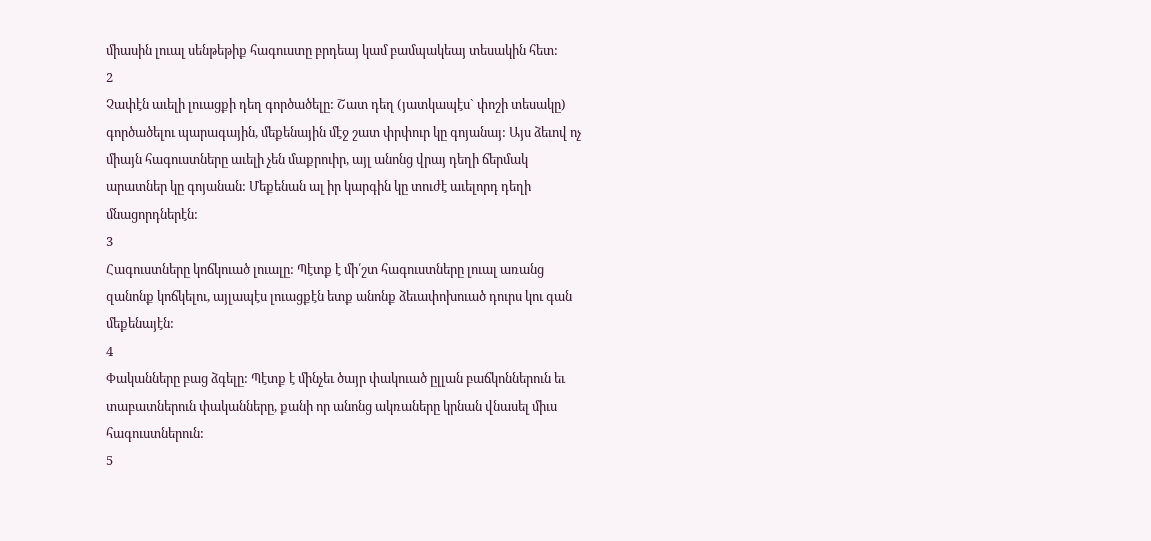միասին լուալ սենթեթիք հագուստը բրդեայ կամ բամպակեայ տեսակին հետ:
2
Չափէն աւելի լուացքի դեղ գործածելը: Շատ դեղ (յատկապէս` փոշի տեսակը) գործածելու պարագային, մեքենային մէջ շատ փրփուր կը գոյանայ: Այս ձեւով ոչ միայն հագուստները աւելի չեն մաքրուիր, այլ անոնց վրայ դեղի ճերմակ արատներ կը գոյանան: Մեքենան ալ իր կարգին կը տուժէ աւելորդ դեղի մնացորդներէն:
3
Հագուստները կոճկուած լուալը: Պէտք է մի՛շտ հագուստները լուալ առանց զանոնք կոճկելու, այլապէս լուացքէն ետք անոնք ձեւափոխուած դուրս կու գան մեքենայէն:
4
Փականները բաց ձգելը: Պէտք է մինչեւ ծայր փակուած ըլլան բաճկոններուն եւ տաբատներուն փականները, քանի որ անոնց ակռաները կրնան վնասել միւս հագուստներուն:
5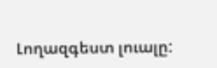Լողազգեստ լուալը: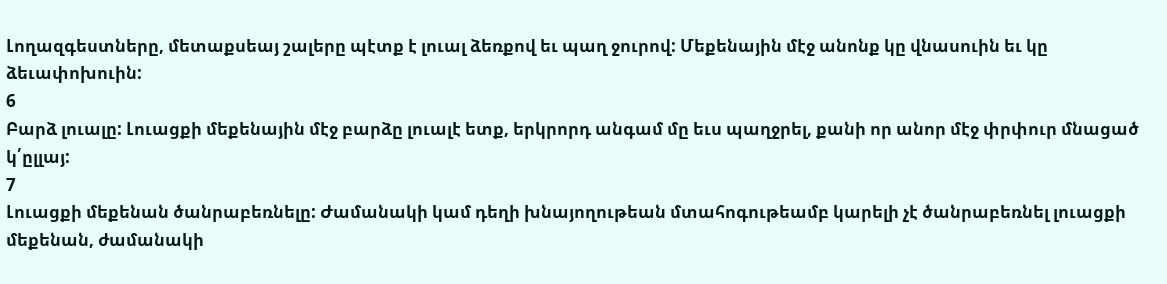Լողազգեստները, մետաքսեայ շալերը պէտք է լուալ ձեռքով եւ պաղ ջուրով: Մեքենային մէջ անոնք կը վնասուին եւ կը ձեւափոխուին:
6
Բարձ լուալը: Լուացքի մեքենային մէջ բարձը լուալէ ետք, երկրորդ անգամ մը եւս պաղջրել, քանի որ անոր մէջ փրփուր մնացած կ՛ըլլայ:
7
Լուացքի մեքենան ծանրաբեռնելը: Ժամանակի կամ դեղի խնայողութեան մտահոգութեամբ կարելի չէ ծանրաբեռնել լուացքի մեքենան, ժամանակի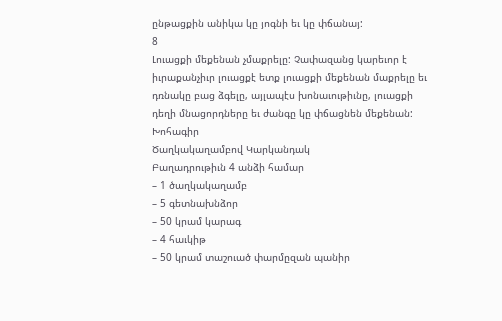ընթացքին անիկա կը յոգնի եւ կը փճանայ:
8
Լուացքի մեքենան չմաքրելը: Չափազանց կարեւոր է իւրաքանչիւր լուացքէ ետք լուացքի մեքենան մաքրելը եւ դռնակը բաց ձգելը, այլապէս խոնաւութիւնը, լուացքի դեղի մնացորդները եւ ժանգը կը փճացնեն մեքենան:
Խոհագիր
Ծաղկակաղամբով Կարկանդակ
Բաղադրութիւն 4 անձի համար
– 1 ծաղկակաղամբ
– 5 գետնախնձոր
– 50 կրամ կարագ
– 4 հաւկիթ
– 50 կրամ տաշուած փարմըզան պանիր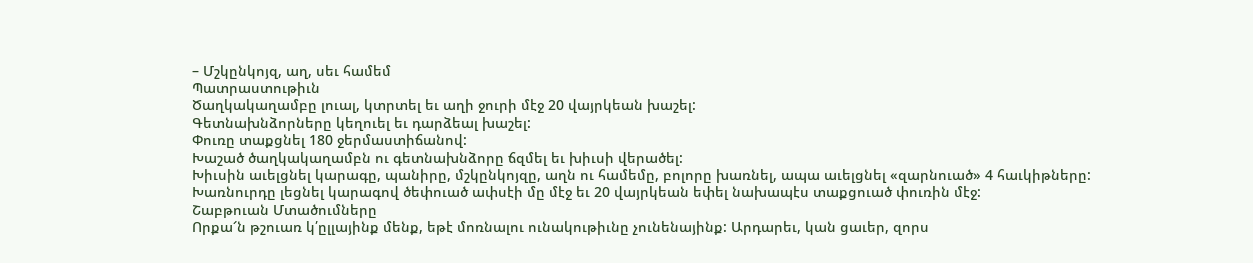– Մշկընկոյզ, աղ, սեւ համեմ
Պատրաստութիւն
Ծաղկակաղամբը լուալ, կտրտել եւ աղի ջուրի մէջ 20 վայրկեան խաշել:
Գետնախնձորները կեղուել եւ դարձեալ խաշել:
Փուռը տաքցնել 180 ջերմաստիճանով:
Խաշած ծաղկակաղամբն ու գետնախնձորը ճզմել եւ խիւսի վերածել:
Խիւսին աւելցնել կարագը, պանիրը, մշկընկոյզը, աղն ու համեմը, բոլորը խառնել, ապա աւելցնել «զարնուած» 4 հաւկիթները:
Խառնուրդը լեցնել կարագով ծեփուած ափսէի մը մէջ եւ 20 վայրկեան եփել նախապէս տաքցուած փուռին մէջ:
Շաբթուան Մտածումները
Որքա՜ն թշուառ կ՛ըլլայինք մենք, եթէ մոռնալու ունակութիւնը չունենայինք: Արդարեւ, կան ցաւեր, զորս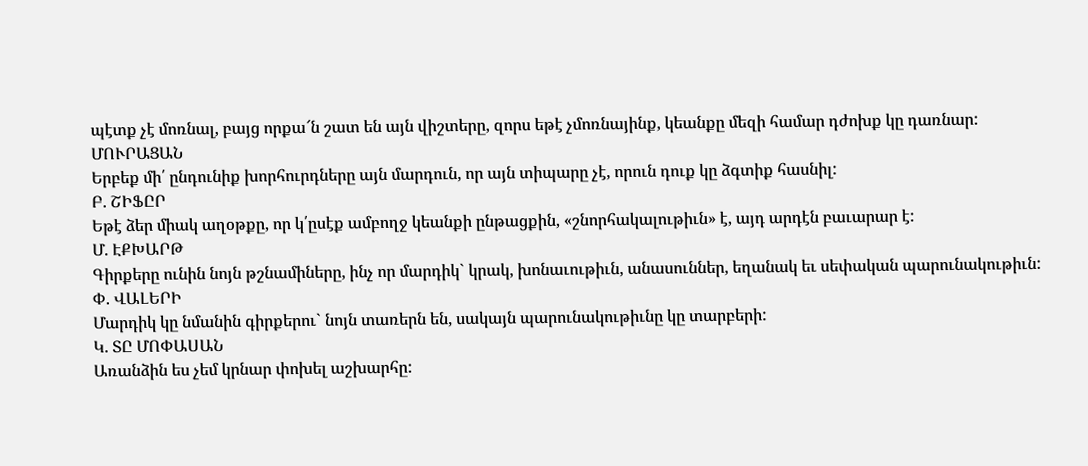պէտք չէ մոռնալ, բայց որքա՜ն շատ են այն վիշտերը, զորս եթէ չմոռնայինք, կեանքը մեզի համար դժոխք կը դառնար:
ՄՈՒՐԱՑԱՆ
Երբեք մի՛ ընդունիք խորհուրդները այն մարդուն, որ այն տիպարը չէ, որուն դուք կը ձգտիք հասնիլ:
Բ. ՇԻՖԸՐ
Եթէ ձեր միակ աղօթքը, որ կ՛ըսէք ամբողջ կեանքի ընթացքին, «շնորհակալութիւն» է, այդ արդէն բաւարար է:
Մ. ԷՔԽԱՐԹ
Գիրքերը ունին նոյն թշնամիները, ինչ որ մարդիկ` կրակ, խոնաւութիւն, անասուններ, եղանակ եւ սեփական պարունակութիւն:
Փ. ՎԱԼԵՐԻ
Մարդիկ կը նմանին գիրքերու` նոյն տառերն են, սակայն պարունակութիւնը կը տարբերի:
Կ. ՏԸ ՄՈՓԱՍԱՆ
Առանձին ես չեմ կրնար փոխել աշխարհը: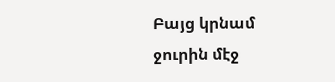Բայց կրնամ ջուրին մէջ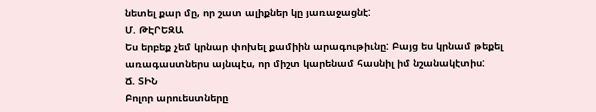նետել քար մը, որ շատ ալիքներ կը յառաջացնէ:
Մ. ԹԷՐԵԶԱ
Ես երբեք չեմ կրնար փոխել քամիին արագութիւնը: Բայց ես կրնամ թեքել առագաստներս այնպէս, որ միշտ կարենամ հասնիլ իմ նշանակէտիս:
Ճ. ՏԻՆ
Բոլոր արուեստները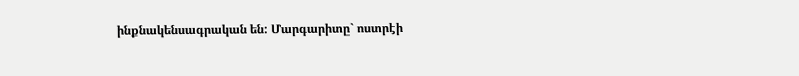ինքնակենսագրական են: Մարգարիտը` ոստրէի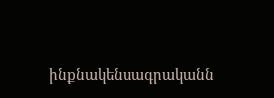ինքնակենսագրականն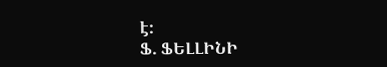է:
Ֆ. ՖԵԼԼԻՆԻ